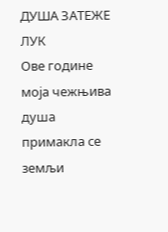ДУША ЗАТЕЖЕ ЛУК
Ове године
моја чежњива душа
примакла се земљи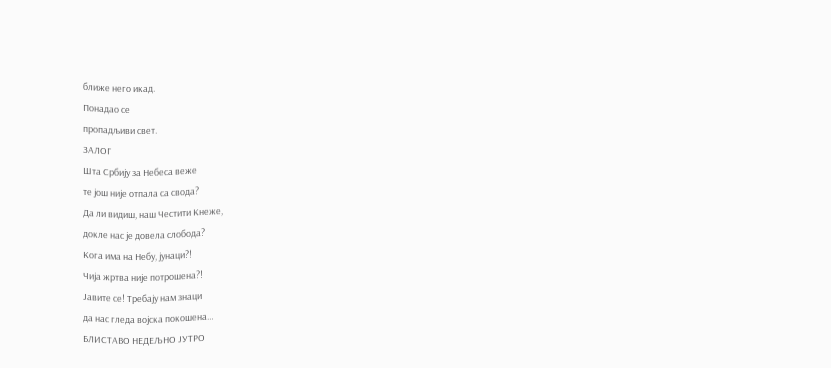ближе него икад.
Понадао се
пропадљиви свет.
ЗАЛОГ
Шта Србију за Небеса веже
те још није отпала са свода?
Да ли видиш, наш Честити Кнеже,
докле нас је довела слобода?
Кога има на Небу, јунаци?!
Чија жртва није потрошена?!
Јавите се! Требају нам знаци
да нас гледа војска покошена…
БЛИСТАВО НЕДЕЉНО ЈУТРО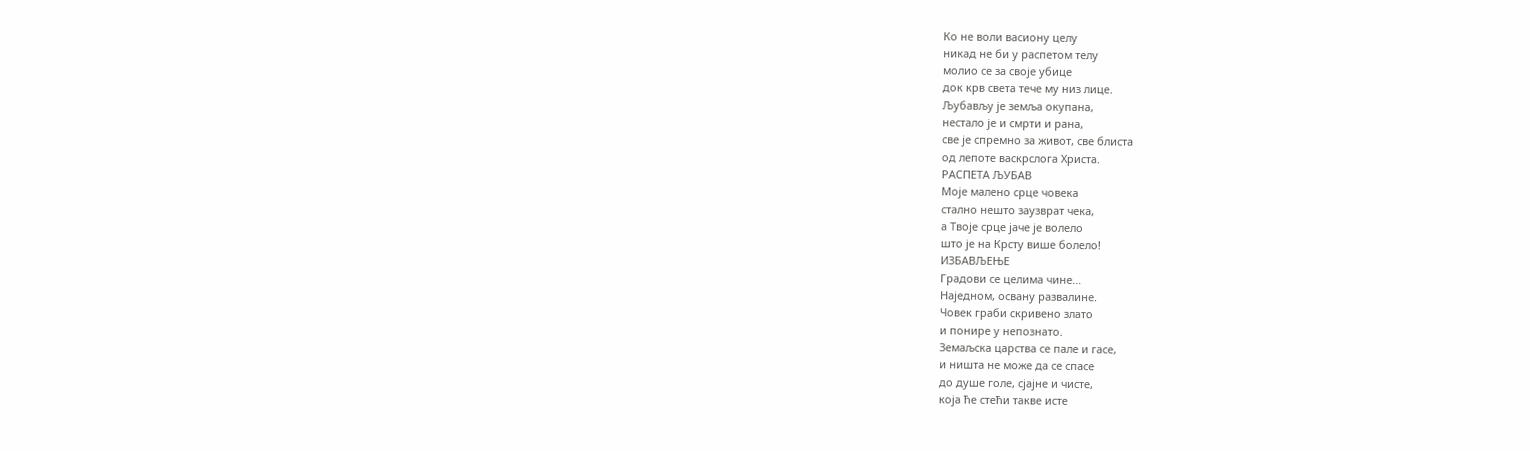Ко не воли васиону целу
никад не би у распетом телу
молио се за своје убице
док крв света тече му низ лице.
Љубављу је земља окупана,
нестало је и смрти и рана,
све је спремно за живот, све блиста
од лепоте васкрслога Христа.
РАСПЕТА ЉУБАВ
Моје малено срце човека
стално нешто заузврат чека,
а Твоје срце јаче је волело
што је на Крсту више болело!
ИЗБАВЉЕЊЕ
Градови се целима чине…
Наједном, освану развалине.
Човек граби скривено злато
и понире у непознато.
Земаљска царства се пале и гасе,
и ништа не може да се спасе
до душе голе, сјајне и чисте,
која ће стећи такве исте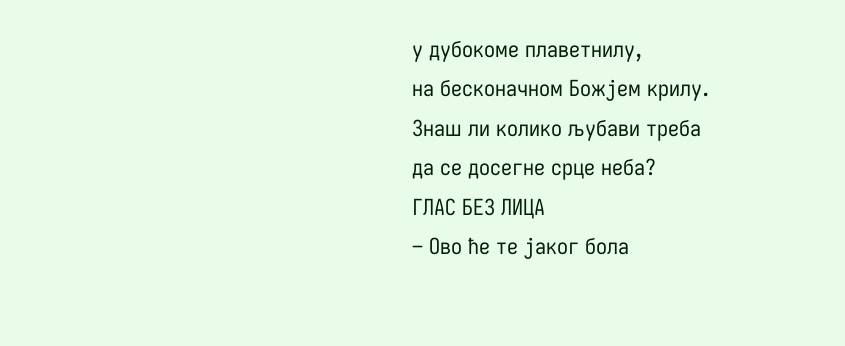у дубокоме плаветнилу,
на бесконачном Божјем крилу.
Знаш ли колико љубави треба
да се досегне срце неба?
ГЛАС БЕЗ ЛИЦА
– Ово ће те јаког бола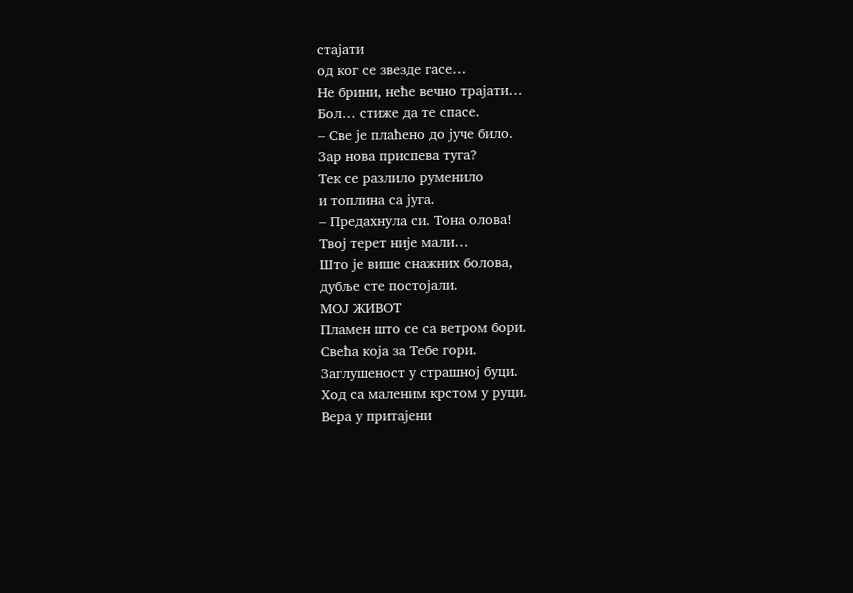стајати
од ког се звезде гасе…
Не брини, неће вечно трајати…
Бол… стиже да те спасе.
– Све је плаћено до јуче било.
Зар нова приспева туга?
Тек се разлило руменило
и топлина са југа.
– Предахнула си. Тона олова!
Твој терет није мали…
Што је више снажних болова,
дубље сте постојали.
МОЈ ЖИВОТ
Пламен што се са ветром бори.
Свећа која за Тебе гори.
Заглушеност у страшној буци.
Ход са маленим крстом у руци.
Вера у притајени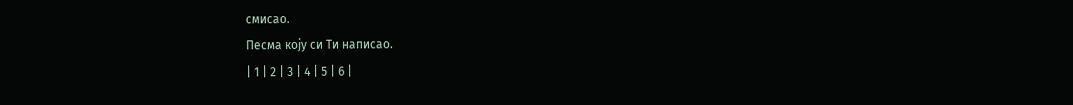смисао.
Песма коју си Ти написао.
| 1 | 2 | 3 | 4 | 5 | 6 |